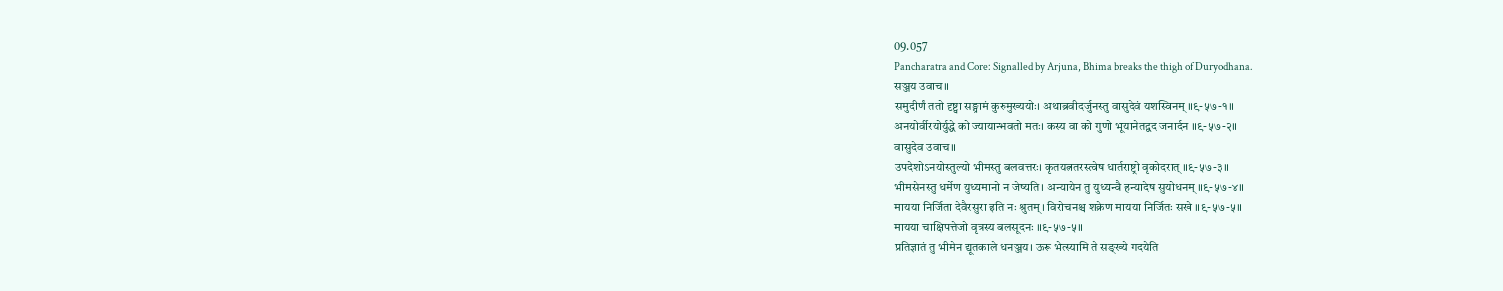09.057
Pancharatra and Core: Signalled by Arjuna, Bhima breaks the thigh of Duryodhana.
सञ्जय उवाच॥
समुदीर्णं ततो दृष्ट्वा सङ्ग्रामं कुरुमुख्ययोः। अथाब्रवीदर्जुनस्तु वासुदेवं यशस्विनम् ॥९-५७-१॥
अनयोर्वीरयोर्युद्धे को ज्यायान्भवतो मतः। कस्य वा को गुणो भूयानेतद्वद जनार्दन ॥९-५७-२॥
वासुदेव उवाच॥
उपदेशोऽनयोस्तुल्यो भीमस्तु बलवत्तरः। कृतयत्नतरस्त्वेष धार्तराष्ट्रो वृकोदरात् ॥९-५७-३॥
भीमसेनस्तु धर्मेण युध्यमानो न जेष्यति। अन्यायेन तु युध्यन्वै हन्यादेष सुयोधनम् ॥९-५७-४॥
मायया निर्जिता देवैरसुरा इति नः श्रुतम्। विरोचनश्च शक्रेण मायया निर्जितः सखे ॥९-५७-५॥
मायया चाक्षिपत्तेजो वृत्रस्य बलसूदनः ॥९-५७-५॥
प्रतिज्ञातं तु भीमेन द्यूतकाले धनञ्जय। ऊरू भेत्स्यामि ते सङ्ख्ये गदयेति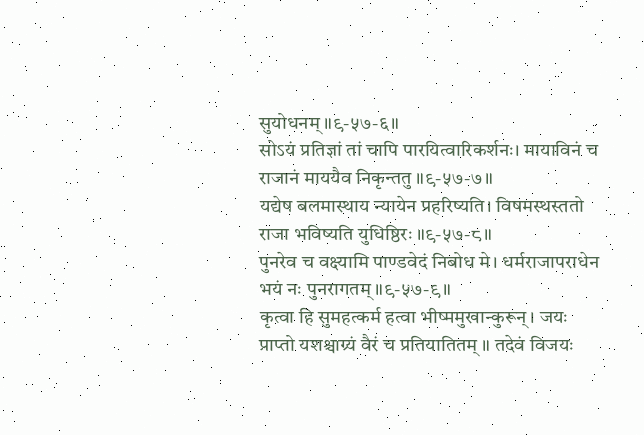सुयोधनम् ॥९-५७-६॥
सोऽयं प्रतिज्ञां तां चापि पारयित्वारिकर्शनः। मायाविनं च राजानं माययैव निकृन्ततु ॥९-५७-७॥
यद्येष बलमास्थाय न्यायेन प्रहरिष्यति। विषमस्थस्ततो राजा भविष्यति युधिष्ठिरः ॥९-५७-८॥
पुनरेव च वक्ष्यामि पाण्डवेदं निबोध मे। धर्मराजापराधेन भयं नः पुनरागतम् ॥९-५७-९॥
कृत्वा हि सुमहत्कर्म हत्वा भीष्ममुखान्कुरून्। जयः प्राप्तो यशश्चाग्र्यं वैरं च प्रतियातितम् ॥ तदेवं विजयः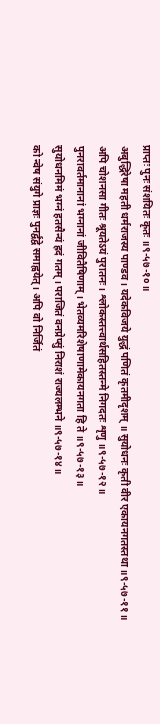प्राप्तः पुनः संशयितः कृतः ॥९-५७-१०॥
अबुद्धिरेषा महती धर्मराजस्य पाण्डव। यदेकविजये युद्धं पणितं कृतमीदृशम् ॥ सुयोधनः कृती वीर एकायनगतस्तथा ॥९-५७-११॥
अपि चोशनसा गीतः श्रूयतेऽयं पुरातनः। श्लोकस्तत्त्वार्थसहितस्तन्मे निगदतः शृणु ॥९-५७-१२॥
पुनरावर्तमानानां भग्नानां जीवितैषिणाम्। भेतव्यमरिशेषाणामेकायनगता हि ते ॥९-५७-१३॥
सुयोधनमिमं भग्नं हतसैन्यं ह्रदं गतम्। पराजितं वनप्रेप्सुं निराशं राज्यलम्भने ॥९-५७-१४॥
को न्वेष संयुगे प्राज्ञः पुनर्द्वंद्वे समाह्वयेत्। अपि वो निर्जितं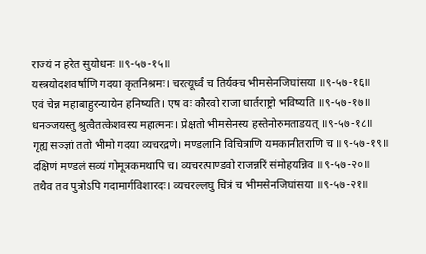राज्यं न हरेत सुयोधनः ॥९-५७-१५॥
यस्त्रयोदशवर्षाणि गदया कृतनिश्रमः। चरत्यूर्ध्वं च तिर्यक्च भीमसेनजिघांसया ॥९-५७-१६॥
एवं चेन्न महाबाहुरन्यायेन हनिष्यति। एष वः कौरवो राजा धार्तराष्ट्रो भविष्यति ॥९-५७-१७॥
धनञ्जयस्तु श्रुत्वैतत्केशवस्य महात्मनः। प्रेक्षतो भीमसेनस्य हस्तेनोरुमताडयत् ॥९-५७-१८॥
गृह्य सञ्ज्ञां ततो भीमो गदया व्यचरद्रणे। मण्डलानि विचित्राणि यमकानीतराणि च ॥९-५७-१९॥
दक्षिणं मण्डलं सव्यं गोमूत्रकमथापि च। व्यचरत्पाण्डवो राजन्नरिं संमोहयन्निव ॥९-५७-२०॥
तथैव तव पुत्रोऽपि गदामार्गविशारदः। व्यचरल्लघु चित्रं च भीमसेनजिघांसया ॥९-५७-२१॥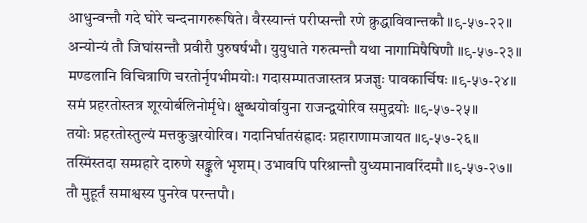आधुन्वन्तौ गदे घोरे चन्दनागरुरूषिते। वैरस्यान्तं परीप्सन्तौ रणे क्रुद्धाविवान्तकौ ॥९-५७-२२॥
अन्योन्यं तौ जिघांसन्तौ प्रवीरौ पुरुषर्षभौ। युयुधाते गरुत्मन्तौ यथा नागामिषैषिणौ ॥९-५७-२३॥
मण्डलानि विचित्राणि चरतोर्नृपभीमयोः। गदासम्पातजास्तत्र प्रजज्ञुः पावकार्चिषः ॥९-५७-२४॥
समं प्रहरतोस्तत्र शूरयोर्बलिनोर्मृधे। क्षुब्धयोर्वायुना राजन्द्वयोरिव समुद्रयोः ॥९-५७-२५॥
तयोः प्रहरतोस्तुल्यं मत्तकुञ्जरयोरिव। गदानिर्घातसंह्रादः प्रहाराणामजायत ॥९-५७-२६॥
तस्मिंस्तदा सम्प्रहारे दारुणे सङ्कुले भृशम्। उभावपि परिश्रान्तौ युध्यमानावरिंदमौ ॥९-५७-२७॥
तौ मुहूर्तं समाश्वस्य पुनरेव परन्तपौ।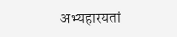अभ्यहारयतां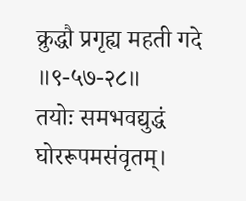क्रुद्धौ प्रगृह्य महती गदे ॥९-५७-२८॥
तयोः समभवद्युद्धं घोररूपमसंवृतम्।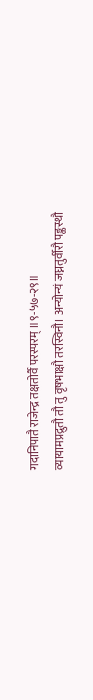गदानिपातै राजेन्द्र तक्षतोर्वै परस्परम् ॥९-५७-२९॥
व्यायामप्रद्रुतौ तौ तु वृषभाक्षौ तरस्विनौ। अन्योन्यं जघ्नतुर्वीरौ पङ्कस्थौ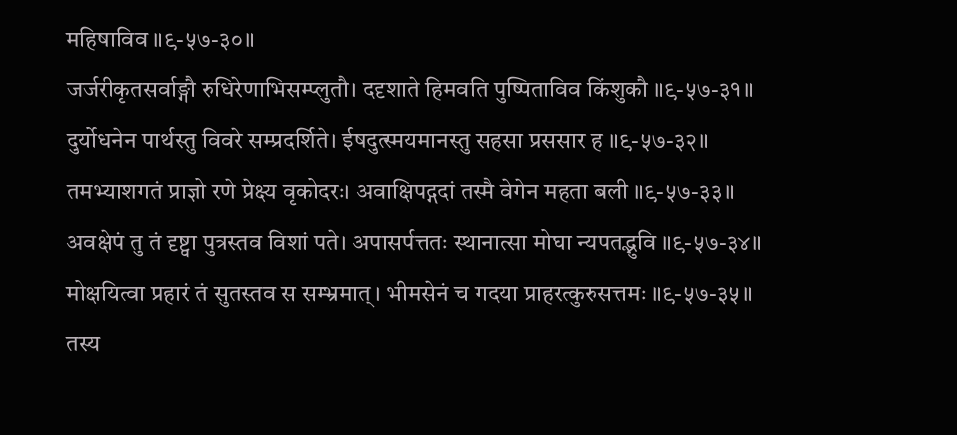महिषाविव ॥९-५७-३०॥
जर्जरीकृतसर्वाङ्गौ रुधिरेणाभिसम्प्लुतौ। ददृशाते हिमवति पुष्पिताविव किंशुकौ ॥९-५७-३१॥
दुर्योधनेन पार्थस्तु विवरे सम्प्रदर्शिते। ईषदुत्स्मयमानस्तु सहसा प्रससार ह ॥९-५७-३२॥
तमभ्याशगतं प्राज्ञो रणे प्रेक्ष्य वृकोदरः। अवाक्षिपद्गदां तस्मै वेगेन महता बली ॥९-५७-३३॥
अवक्षेपं तु तं दृष्ट्वा पुत्रस्तव विशां पते। अपासर्पत्ततः स्थानात्सा मोघा न्यपतद्भुवि ॥९-५७-३४॥
मोक्षयित्वा प्रहारं तं सुतस्तव स सम्भ्रमात्। भीमसेनं च गदया प्राहरत्कुरुसत्तमः ॥९-५७-३५॥
तस्य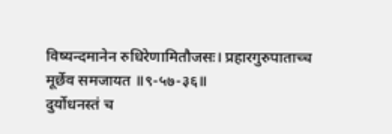विष्यन्दमानेन रुधिरेणामितौजसः। प्रहारगुरुपाताच्च मूर्छेव समजायत ॥९-५७-३६॥
दुर्योधनस्तं च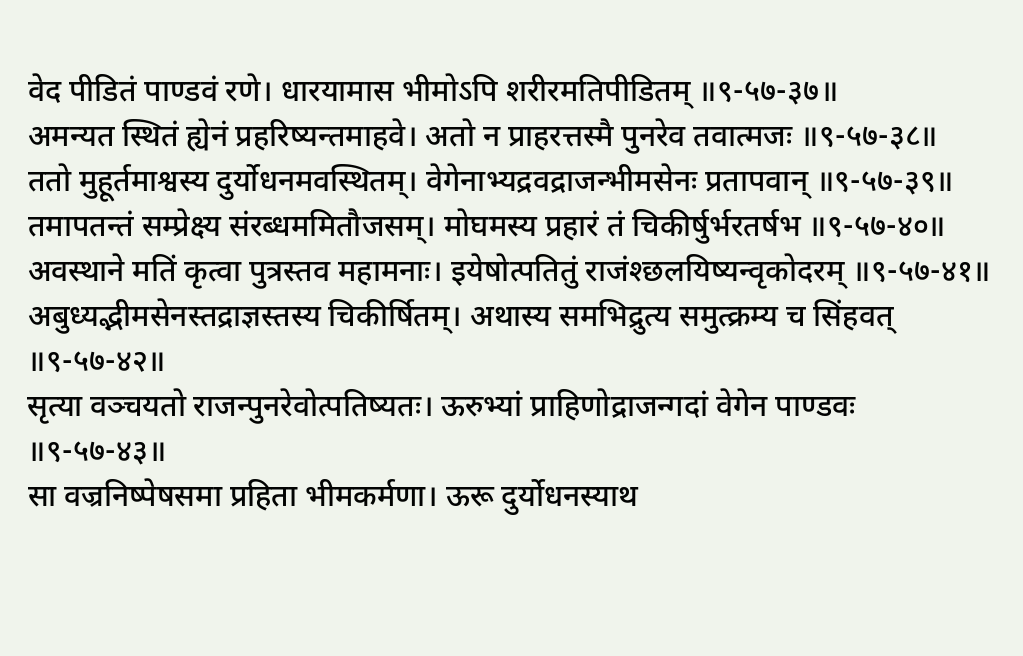वेद पीडितं पाण्डवं रणे। धारयामास भीमोऽपि शरीरमतिपीडितम् ॥९-५७-३७॥
अमन्यत स्थितं ह्येनं प्रहरिष्यन्तमाहवे। अतो न प्राहरत्तस्मै पुनरेव तवात्मजः ॥९-५७-३८॥
ततो मुहूर्तमाश्वस्य दुर्योधनमवस्थितम्। वेगेनाभ्यद्रवद्राजन्भीमसेनः प्रतापवान् ॥९-५७-३९॥
तमापतन्तं सम्प्रेक्ष्य संरब्धममितौजसम्। मोघमस्य प्रहारं तं चिकीर्षुर्भरतर्षभ ॥९-५७-४०॥
अवस्थाने मतिं कृत्वा पुत्रस्तव महामनाः। इयेषोत्पतितुं राजंश्छलयिष्यन्वृकोदरम् ॥९-५७-४१॥
अबुध्यद्भीमसेनस्तद्राज्ञस्तस्य चिकीर्षितम्। अथास्य समभिद्रुत्य समुत्क्रम्य च सिंहवत् ॥९-५७-४२॥
सृत्या वञ्चयतो राजन्पुनरेवोत्पतिष्यतः। ऊरुभ्यां प्राहिणोद्राजन्गदां वेगेन पाण्डवः ॥९-५७-४३॥
सा वज्रनिष्पेषसमा प्रहिता भीमकर्मणा। ऊरू दुर्योधनस्याथ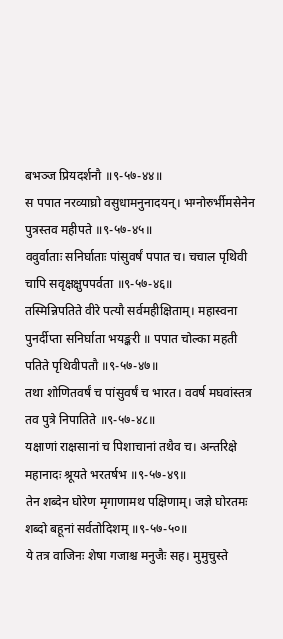बभञ्ज प्रियदर्शनौ ॥९-५७-४४॥
स पपात नरव्याघ्रो वसुधामनुनादयन्। भग्नोरुर्भीमसेनेन पुत्रस्तव महीपते ॥९-५७-४५॥
ववुर्वाताः सनिर्घाताः पांसुवर्षं पपात च। चचाल पृथिवी चापि सवृक्षक्षुपपर्वता ॥९-५७-४६॥
तस्मिन्निपतिते वीरे पत्यौ सर्वमहीक्षिताम्। महास्वना पुनर्दीप्ता सनिर्घाता भयङ्करी ॥ पपात चोल्का महती पतिते पृथिवीपतौ ॥९-५७-४७॥
तथा शोणितवर्षं च पांसुवर्षं च भारत। ववर्ष मघवांस्तत्र तव पुत्रे निपातिते ॥९-५७-४८॥
यक्षाणां राक्षसानां च पिशाचानां तथैव च। अन्तरिक्षे महानादः श्रूयते भरतर्षभ ॥९-५७-४९॥
तेन शब्देन घोरेण मृगाणामथ पक्षिणाम्। जज्ञे घोरतमः शब्दो बहूनां सर्वतोदिशम् ॥९-५७-५०॥
ये तत्र वाजिनः शेषा गजाश्च मनुजैः सह। मुमुचुस्ते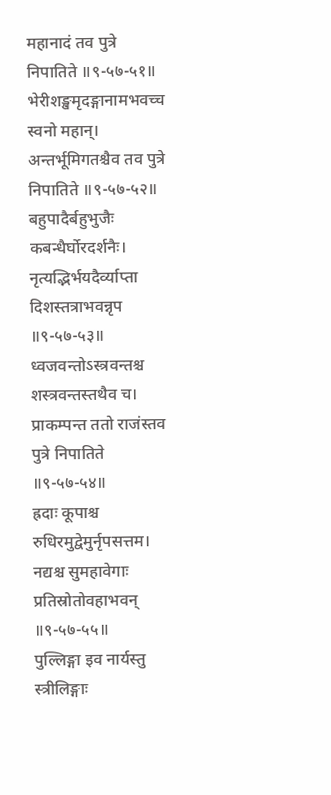महानादं तव पुत्रे निपातिते ॥९-५७-५१॥
भेरीशङ्खमृदङ्गानामभवच्च स्वनो महान्। अन्तर्भूमिगतश्चैव तव पुत्रे निपातिते ॥९-५७-५२॥
बहुपादैर्बहुभुजैः कबन्धैर्घोरदर्शनैः। नृत्यद्भिर्भयदैर्व्याप्ता दिशस्तत्राभवन्नृप ॥९-५७-५३॥
ध्वजवन्तोऽस्त्रवन्तश्च शस्त्रवन्तस्तथैव च। प्राकम्पन्त ततो राजंस्तव पुत्रे निपातिते ॥९-५७-५४॥
ह्रदाः कूपाश्च रुधिरमुद्वेमुर्नृपसत्तम। नद्यश्च सुमहावेगाः प्रतिस्रोतोवहाभवन् ॥९-५७-५५॥
पुल्लिङ्गा इव नार्यस्तु स्त्रीलिङ्गाः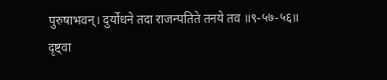पुरुषाभवन्। दुर्योधने तदा राजन्पतिते तनये तव ॥९-५७-५६॥
दृष्ट्वा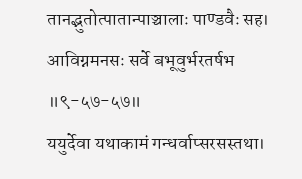तानद्भुतोत्पातान्पाञ्चालाः पाण्डवैः सह। आविग्नमनसः सर्वे बभूवुर्भरतर्षभ ॥९-५७-५७॥
ययुर्देवा यथाकामं गन्धर्वाप्सरसस्तथा।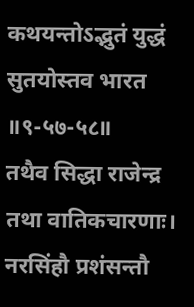कथयन्तोऽद्भुतं युद्धं सुतयोस्तव भारत ॥९-५७-५८॥
तथैव सिद्धा राजेन्द्र तथा वातिकचारणाः। नरसिंहौ प्रशंसन्तौ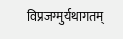विप्रजग्मुर्यथागतम्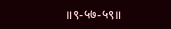॥९-५७-५९॥